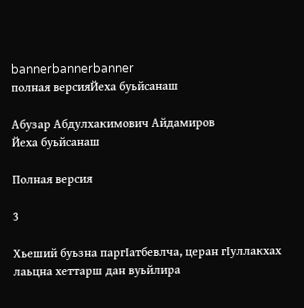bannerbannerbanner
полная версияЙеха буьйсанаш

Абузар Абдулхакимович Айдамиров
Йеха буьйсанаш

Полная версия

3

Хьеший буьзна паргIатбевлча, церан гIуллакхах лаьцна хеттарш дан вуьйлира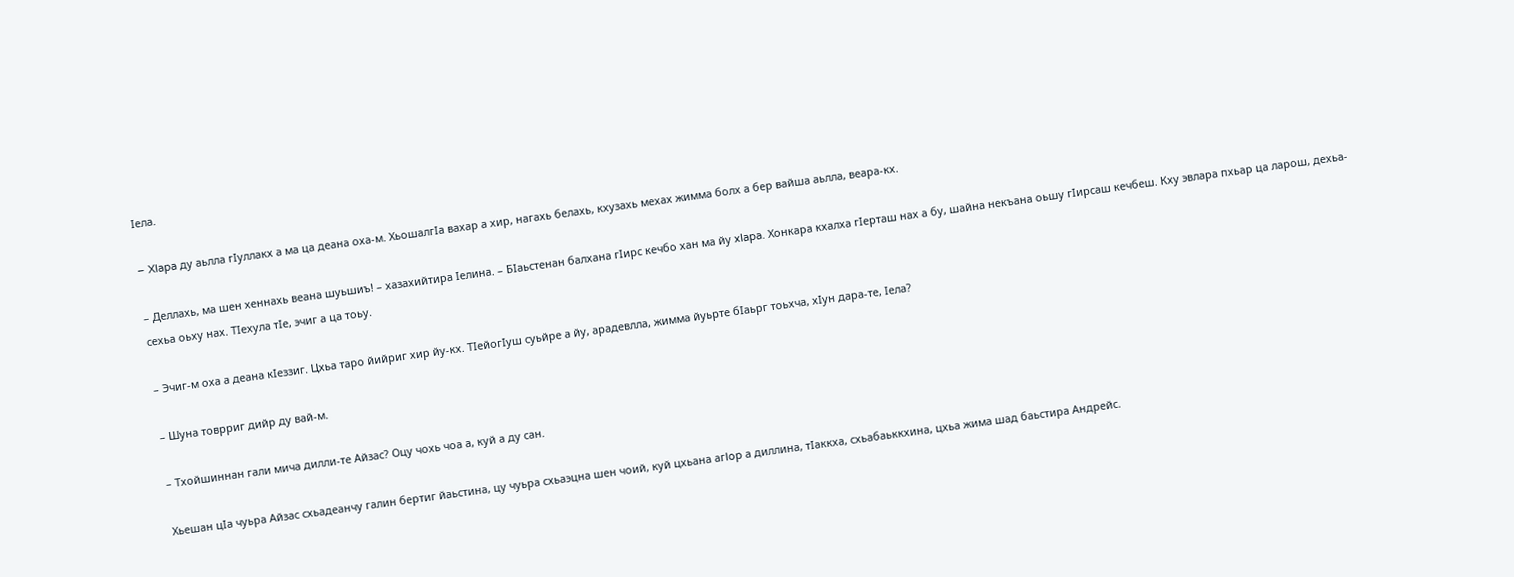Iела.

– XIapa ду аьлла гIуллакх а ма ца деана оха-м. ХьошалгIа вахар а хир, нагахь белахь, кхузахь мехах жимма болх а бер вайша аьлла, веара-кх.

– Деллахь, ма шен хеннахь веана шуьшиъ! – хазахийтира Iелина. – БIаьстенан балхана гIирс кечбо хан ма йу xIapa. Хонкара кхалха гIерташ нах а бу, шайна некъана оьшу гIирсаш кечбеш. Кху эвлара пхьар ца ларош, дехьа-сехьа оьху нах. ТIехула тIе, эчиг а ца тоьу.

– Эчиг-м оха а деана кIеззиг. Цхьа таро йийриг хир йу-кх. ТIейогIуш суьйре а йу, арадевлла, жимма йуьрте бIаьрг тоьхча, хIун дара-те, Iела?

– Шуна товрриг дийр ду вай-м.

– Тхойшиннан гали мича дилли-те Айзас? Оцу чохь чоа а, куй а ду сан.

Хьешан цIа чуьра Айзас схьадеанчу галин бертиг йаьстина, цу чуьра схьаэцна шен чоий, куй цхьана aгIop а диллина, тIаккха, схьабаьккхина, цхьа жима шад баьстира Андрейс.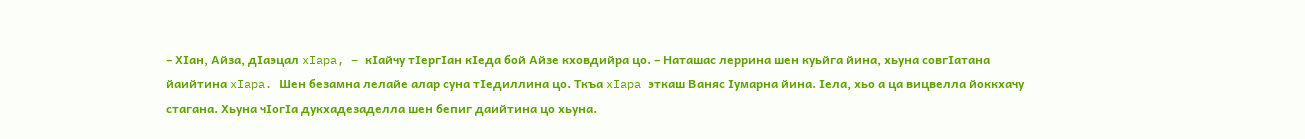– ХIан, Айза, дIаэцал xIapa, – кIайчу тIергIан кIеда бой Айзе кховдийра цо. – Наташас леррина шен куьйга йина, хьуна совгIатана йаийтина xIapa. Шен безамна лелайе алар суна тIедиллина цо. Ткъа xIapa эткаш Ваняс Iумарна йина. Iела, хьо а ца вицвелла йоккхачу стагана. Хьуна чIогIа дукхадезаделла шен бепиг даийтина цо хьуна.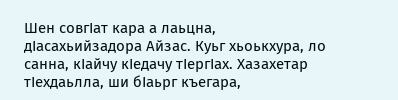Шен совгIат кара а лаьцна, дIасахьийзадора Айзас. Куьг хьоькхура, ло санна, кIайчу кIедачу тIергIах. Хазахетар тIехдаьлла, ши бIаьрг къегара,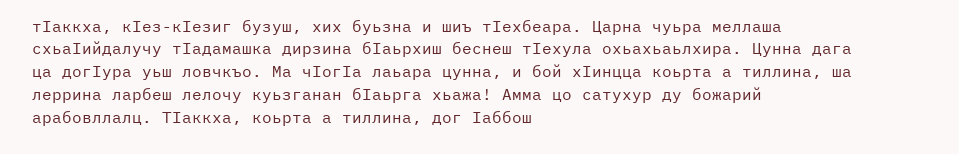тIаккха, кIез-кIезиг бузуш, хих буьзна и шиъ тIехбеара. Царна чуьра меллаша схьаIийдалучу тIадамашка дирзина бIаьрхиш беснеш тIехула охьахьаьлхира. Цунна дага ца догIура уьш ловчкъо. Ма чIогIа лаьара цунна, и бой хIинцца коьрта а тиллина, ша леррина ларбеш лелочу куьзганан бIаьрга хьажа! Амма цо сатухур ду божарий арабовллалц. ТIаккха, коьрта а тиллина, дог Iаббош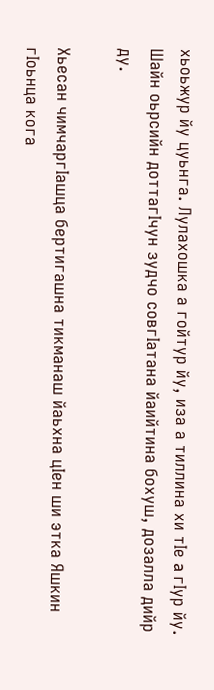хьоьжур йу цуьнга. Лулахошка а гойтур йу, иза а тиллина хи тIе a гIур йу. Шайн оьрсийн доттагIчун зудчо совгIатана йаийтина бохуш, дозалла дийр ду.

Хьесан чимчаргIашца бертигашна тикманаш йаьхна цIен ши этка Яшкин гIоьнца кога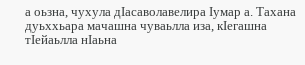а оьзна, чухула дIасаволавелира Iумар а. Тахана дуьххьара мачашна чуваьлла иза, кIегашна тIейаьлла нIаьна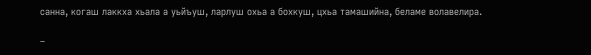санна, когаш лаккха хьала а уьйъуш, ларлуш охьа а бохкуш, цхьа тамашийна, беламе волавелира.

–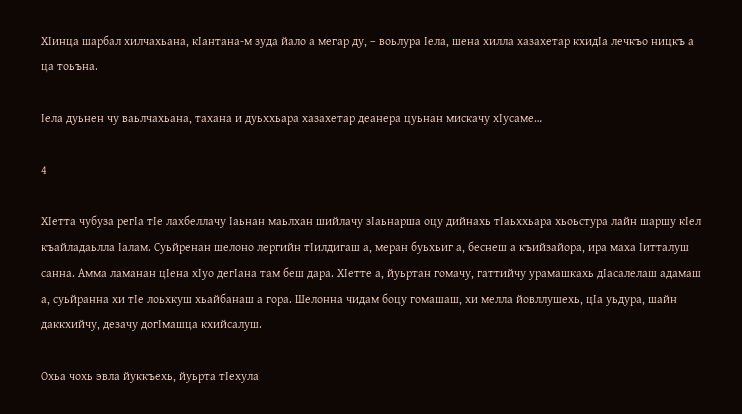ХIинца шарбал хилчахьана, кIантана-м зуда йало а мегар ду, – воьлура Iела, шена хилла хазахетар кхидIа лечкъо ницкъ а ца тоьъна.

Iела дуьнен чу ваьлчахьана, тахана и дуьххьара хазахетар деанера цуьнан мискачу хIусаме…

4

ХIетта чубуза регIа тIе лахбеллачу Iаьнан маьлхан шийлачу зIаьнарша оцу дийнахь тIаьххьара хьоьстура лайн шаршу кIел къайладаьлла Iалам. Суьйренан шелоно лергийн тIилдигаш а, меран буьхьиг а, беснеш а къийзайора, ира маха Iитталуш санна. Амма ламанан цIена хIуо дегIана там беш дара. ХIетте а, йуьртан гомачу, гаттийчу урамашкахь дIасалелаш адамаш а, суьйранна хи тIе лоьхкуш хьайбанаш а гора. Шелонна чидам боцу гомашаш, хи мелла йовллушехь, цIа уьдура, шайн даккхийчу, дезачу догIмашца кхийсалуш.

Охьа чохь эвла йуккъехь, йуьрта тIехула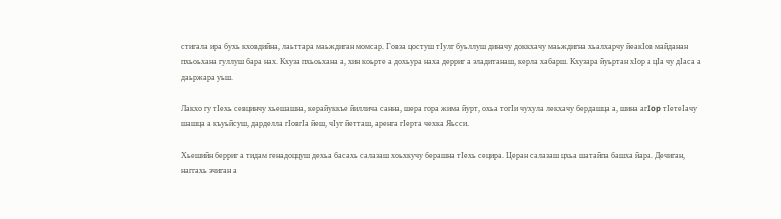стигала ира бухь кховдийна, лаьттара маьждиган момсар. Говза цостуш тIулг буьллуш диначу доккхачу маьждигна хьалхарчу йеакIов майданан пхьоьхана гуллуш бара нах. Кхуза пхьоьхана а, хин коьрте а дохьура наха дерриг а эладитанаш, керла хабарш. Кхузара йуьртан хIор а цIа чу дIаса а даьржара уьш.

Лакхо гу тIехь севцинчу хьешашна, керайуккъе йиллича санна, шера гора жима йурт, охьа тогIи чухула лекхачу бердашца а, шина aгIop тIетеIачу шашца а къуьйсуш, дарделла гIовгIа йеш, чIуг йетташ, аренга гIерта чехка Яьсси.

Хьешийн берриг а тидам генадоццуш дехьа басахь салазаш хоьхкучу берашна тIехь сецира. Церан салазаш цхьа шатайпа башха йара. Дечиган, наггахь эчиган а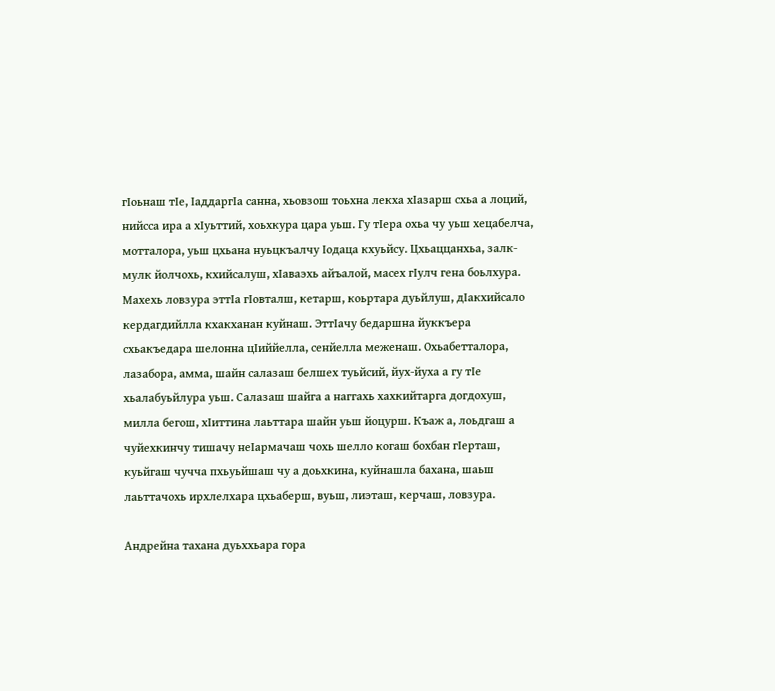гIоьнаш тIе, IаддаргIа санна, хьовзош тоьхна лекха хIазарш схьа а лоций, нийсса ира а хIуьттий, хоьхкура цара уьш. Гу тIера охьа чу уьш хецабелча, мотталора, уьш цхьана нуьцкъалчу Iодаца кхуьйсу. Цхьаццанхьа, залк-мулк йолчохь, кхийсалуш, хIаваэхь айъалой, масех гIулч гена боьлхура. Махехь ловзура эттIа гIовталш, кетарш, коьртара дуьйлуш, дIакхийсало кердагдийлла кхакханан куйнаш. ЭттIачу бедаршна йуккъера схьакъедара шелонна цIиййелла, сенйелла меженаш. Охьабетталора, лазабора, амма, шайн салазаш белшех туьйсий, йух-йуха а гу тIе хьалабуьйлура уьш. Салазаш шайга а наггахь хахкийтарга догдохуш, милла бегош, хIиттина лаьттара шайн уьш йоцурш. Къаж а, лоьдгаш а чуйехкинчу тишачу неIармачаш чохь шелло когаш бохбан гIерташ, куьйгаш чучча пхьуьйшаш чу а доьхкина, куйнашла бахана, шаьш лаьттачохь ирхлелхара цхьаберш, вуьш, лиэташ, керчаш, ловзура.

Андрейна тахана дуьххьара гора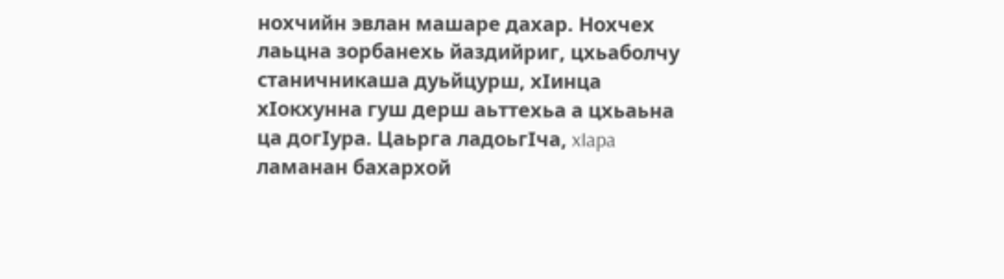нохчийн эвлан машаре дахар. Нохчех лаьцна зорбанехь йаздийриг, цхьаболчу станичникаша дуьйцурш, хIинца хIокхунна гуш дерш аьттехьа а цхьаьна ца догIура. Цаьрга ладоьгIча, xIapa ламанан бахархой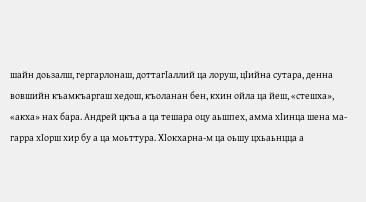шайн доьзалш, гергарлонаш, доттагIаллий ца лоруш, цIийна сутара, денна вовшийн къамкъаргаш хедош, къоланан бен, кхин ойла ца йеш, «стешха», «акха» нах бара. Андрей цкъа а ца тешара оцу аьшпех, амма хIинца шена ма-гарра хIорш хир бу а ца моьттура. ХIокхарна-м ца оьшу цхьаьнцца а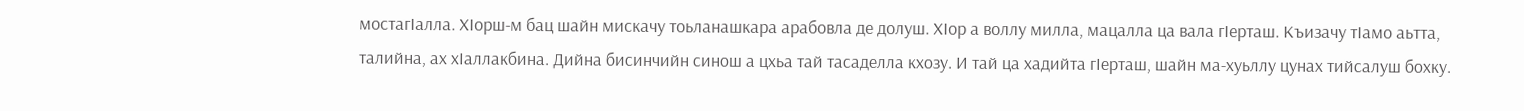мостагIалла. ХIорш-м бац шайн мискачу тоьланашкара арабовла де долуш. ХIор а воллу милла, мацалла ца вала гIерташ. Къизачу тIамо аьтта, талийна, ах хIаллакбина. Дийна бисинчийн синош а цхьа тай тасаделла кхозу. И тай ца хадийта гIерташ, шайн ма-хуьллу цунах тийсалуш бохку.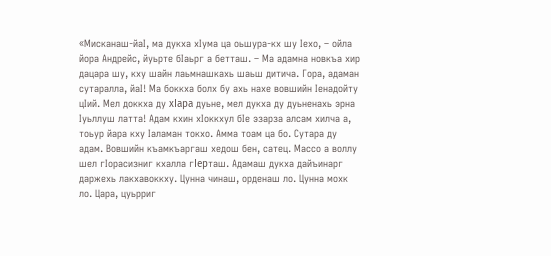«Мисканаш-йаI, ма дукха хIума ца оьшура-кх шу Iехо, – ойла йора Андрейс, йуьрте бIаьрг а бетташ. – Ма адамна новкъа хир дацара шу, кху шайн лаьмнашкахь шаьш дитича. Гора, адаман сутаралла, йаI! Ма боккха болх бу ахь нахе вовшийн Iенадойту цIий. Мел доккха ду xIapa дуьне, мел дукха ду дуьненахь эрна Iуьллуш латта! Адам кхин хIоккхул бIе эзарза алсам хилча а, тоьур йара кху Iаламан токхо. Амма тоам ца бо. Сутара ду адам. Вовшийн къамкъаргаш хедош бен, сатец. Массо а воллу шел гIорасизниг кхалла гIepташ. Адамаш дукха дайъинарг даржехь лакхавоккху. Цунна чинаш, орденаш ло. Цунна мохк ло. Цара, цуьрриг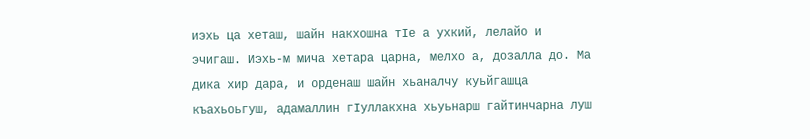иэхь ца хеташ, шайн накхошна тIе а ухкий, лелайо и эчигаш. Иэхь-м мича хетара царна, мелхо а, дозалла до. Ма дика хир дара, и орденаш шайн хьаналчу куьйгашца къахьоьгуш, адамаллин гIуллакхна хьуьнарш гайтинчарна луш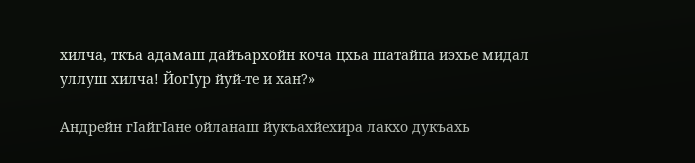хилча, ткъа адамаш дайъархойн коча цхьа шатайпа иэхье мидал уллуш хилча! ЙогIур йуй-те и хан?»

Андрейн гIайгIане ойланаш йукъахйехира лакхо дукъахь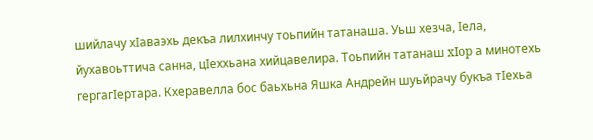шийлачу хIаваэхь декъа лилхинчу тоьпийн татанаша. Уьш хезча, Iела, йухавоьттича санна, цIеххьана хийцавелира. Тоьпийн татанаш xIop а минотехь гергагIертара. Кхеравелла бос баьхьна Яшка Андрейн шуьйрачу букъа тIехьа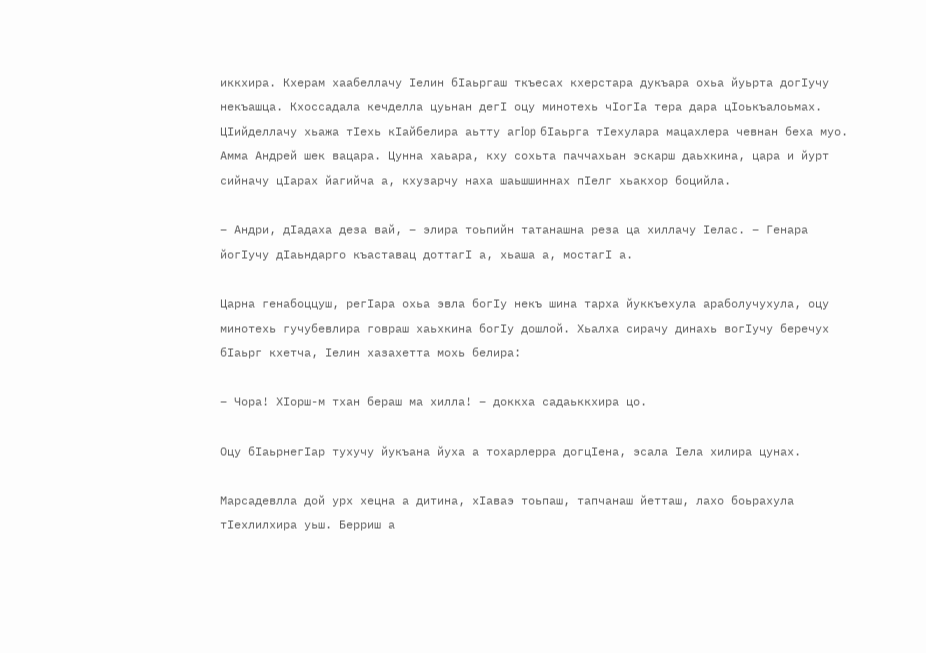иккхира. Кхерам хаабеллачу Iелин бIаьргаш ткъесах кхерстара дукъара охьа йуьрта догIучу некъашца. Кхоссадала кечделла цуьнан дегI оцу минотехь чIогIа тера дара цIоькъалоьмах. ЦIийделлачу хьажа тIехь кIайбелира аьтту aгIop бIаьрга тIехулара мацахлера чевнан беха муо. Амма Андрей шек вацара. Цунна хаьара, кху сохьта паччахьан эскарш даьхкина, цара и йурт сийначу цIарах йагийча а, кхузарчу наха шаьшшиннах пIелг хьакхор боцийла.

– Андри, дIадаха деза вай, – элира тоьпийн татанашна реза ца хиллачу Iелас. – Генара йогIучу дIаьндарго къаставац доттагI а, хьаша а, мостагI а.

Царна генабоццуш, регIара охьа эвла богIу некъ шина тарха йуккъехула араболучухула, оцу минотехь гучубевлира говраш хаьхкина богIу дошлой. Хьалха сирачу динахь вогIучу беречух бIаьрг кхетча, Iелин хазахетта мохь белира:

– Чора! ХIорш-м тхан бераш ма хилла! – доккха садаьккхира цо.

Оцу бIаьрнегIар тухучу йукъана йуха а тохарлерра догцIена, эсала Iела хилира цунах.

Марсадевлла дой урх хецна а дитина, хIаваэ тоьпаш, тапчанаш йетташ, лахо боьрахула тIехлилхира уьш. Берриш а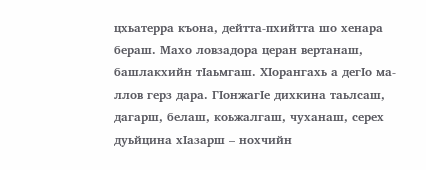цхьатерра къона, дейтта-пхийтта шо хенара бераш. Махо ловзадора церан вертанаш, башлакхийн тIаьмгаш. ХIорангахь а дегIо ма-ллов герз дара. ГIонжагIе дихкина таьлсаш, дагарш, белаш, коьжалгаш, чуханаш, серех дуьйцина хIазарш – нохчийн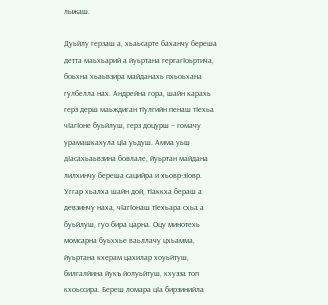лыжаш.

Дуьйлу герзаш а, хьаьсарте баханчу береша детта маьхьарий а йуьртана гергагIоьртича, боьхна хьаьвзира майданахь пхьоьхана гулбелла нах. Андрейна гора, шайн карахь герз дерш маьждиган тIулгийн пенаш тIехьа чIагIоне буьйлуш, герз доцурш – гомачу урамашкахула цIа уьдуш. Амма уьш дIасахьаьвзина бовлале, йуьртан майдана лилхинчу береша сацийра и хьовр-зIовр. Уггар хьалха шайн дой, тIаккха бераш а девзинчу наха, чIагIонаш тIехьара схьа а буьйлуш, гуо бира царна. Оцу минотехь момсарна буьххье ваьллачу цхьамма, йуьртана кхерам цахилар хоуьйтуш, билгалйина йукъ йолуьйтуш, кхузза топ кхоьссира. Береш ломара цIа бирзинийла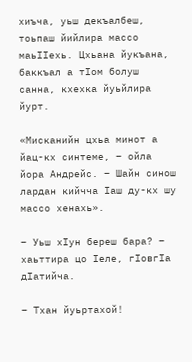хиъча, уьш декъалбеш, тоьпаш йийлира массо маьIIехь. Цхьана йукъана, баккъал а тIом болуш санна, кхехка йуьйлира йурт.

«Мисканийн цхьа минот а йац-кх синтеме, – ойла йора Андрейс. – Шайн синош лардан кийчча Iаш ду-кх шу массо хенахь».

– Уьш хIун береш бара? – хаьттира цо Iеле, гIовгIа дIатийча.

– Тхан йуьртахой!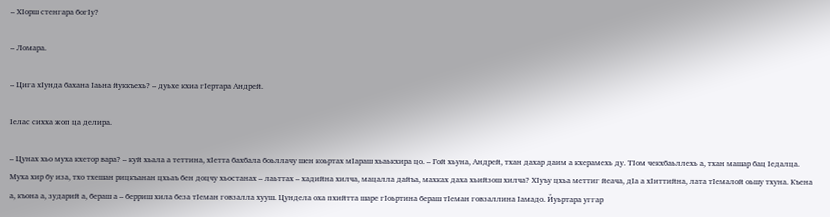– ХIорш стенгара богIу?

– Ломара.

– Цига хIунда бахана Iаьна йуккъехь? – дуьхе кхиа гIертара Андрей.

Iелас сихха жоп ца делира.

– Цунах хьо муха кхетор вара? – куй хьала а теттина, хIетта бахбала боьллачу шен коьртах мIараш хьаькхира цо. – Гой хьуна, Андрей, тхан дахар даим а кхерамехь ду. ТIом чекхбаьллехь а, тхан машар бац Iедалца. Муха хир бу иза, тхо тхешан рицкъанан цхьаъ бен доцчу хьостанах – лаьттах – хадийна хилча, мацалла дайъа, махках даха хьийзош хилча? ХIуъу цхьа меттиг йеача, дIа а хIиттийна, лата тIемалой оьшу тхуна. Къена а, къона а, зударий а, бераш а – берриш хила беза тIеман говзалла хууш. Цундела оха пхийтта шаре гIоьртина бераш тIеман говзаллина Iамадо. Йуьртара уггар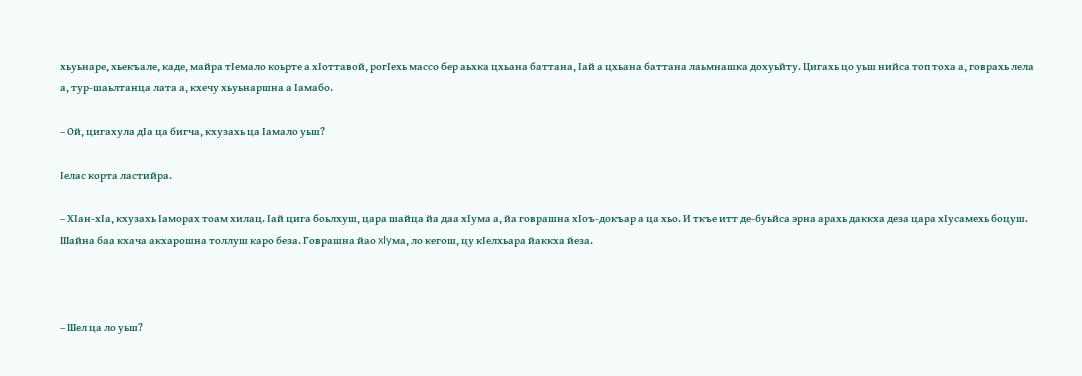хьуьнаре, хьекъале, каде, майра тIемало коьрте а хIоттавой, рогIехь массо бер аьхка цхьана баттана, Iай а цхьана баттана лаьмнашка дохуьйту. Цигахь цо уьш нийса топ тоха а, говрахь лела а, тур-шаьлтанца лата а, кхечу хьуьнаршна а Iамабо.

– Ой, цигахула дIа ца бигча, кхузахь ца Iамало уьш?

Iелас корта ластийра.

– ХIан-хIа, кхузахь Iаморах тоам хилац. Iай цига боьлхуш, цара шайца йа даа хIума а, йа говрашна хIоъ-докъар а ца хьо. И ткъе итт де-буьйса эрна арахь даккха деза цара хIусамехь боцуш. Шайна баа кхача акхарошна толлуш каро беза. Говрашна йао xIyма, ло кегош, цу кIелхьара йаккха йеза.



– Шел ца ло уьш?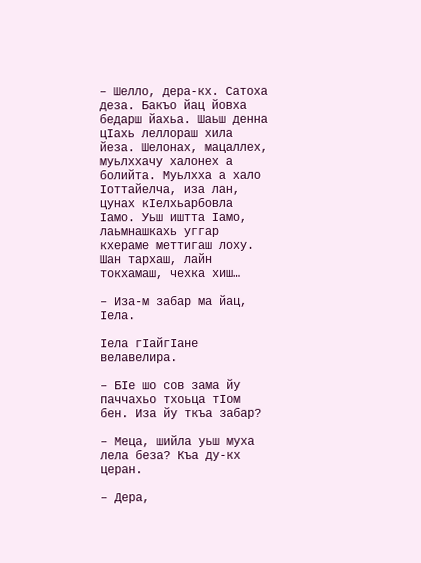– Шелло, дера-кх. Сатоха деза. Бакъо йац йовха бедарш йахьа. Шаьш денна цIахь леллораш хила йеза. Шелонах, мацаллех, муьлххачу халонех а болийта. Муьлхха а хало Iоттайелча, иза лан, цунах кIелхьарбовла Iамо. Уьш иштта Iамо, лаьмнашкахь уггар кхераме меттигаш лоху. Шан тархаш, лайн токхамаш, чехка хиш…

– Иза-м забар ма йац, Iела.

Iела гIайгIане велавелира.

– БIе шо сов зама йу паччахьо тхоьца тIом бен. Иза йу ткъа забар?

– Меца, шийла уьш муха лела беза? Къа ду-кх церан.

– Дера,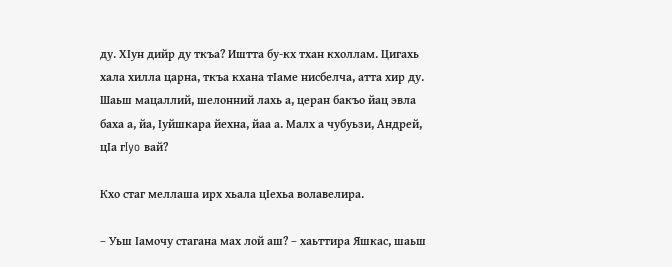ду. ХIун дийр ду ткъа? Иштта бу-кх тхан кхоллам. Цигахь хала хилла царна, ткъа кхана тIаме нисбелча, атта хир ду. Шаьш мацаллий, шелонний лахь а, церан бакъо йац эвла баха а, йа, Iуйшкара йехна, йаа а. Малх а чубуьзи, Андрей, цIа гIyo вай?

Кхо стаг меллаша ирх хьала цIехьа волавелира.

– Уьш Iамочу стагана мах лой аш? – хаьттира Яшкас, шаьш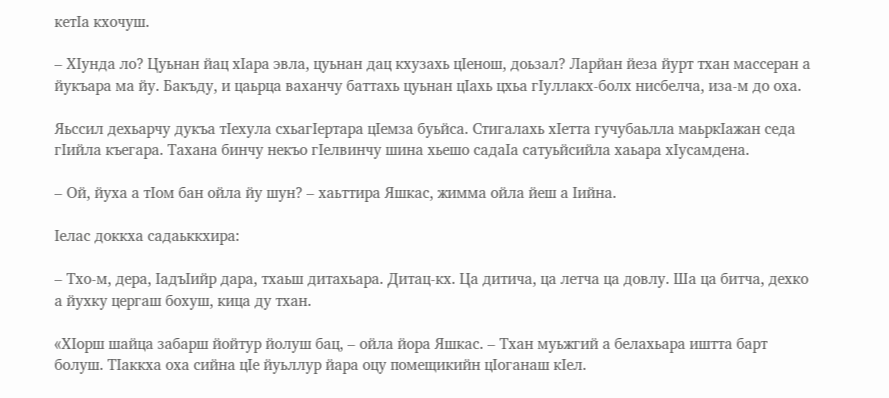кетIа кхочуш.

– ХIунда ло? Цуьнан йац хIара эвла, цуьнан дац кхузахь цIенош, доьзал? Ларйан йеза йурт тхан массеран а йукъара ма йу. Бакъду, и цаьрца ваханчу баттахь цуьнан цIахь цхьа гIуллакх-болх нисбелча, иза-м до оха.

Яьссил дехьарчу дукъа тIехула схьагIертара цIемза буьйса. Стигалахь хIетта гучубаьлла маьркIажан седа гIийла къегара. Тахана бинчу некъо гIелвинчу шина хьешо садаIа сатуьйсийла хаьара хIусамдена.

– Ой, йуха а тIом бан ойла йу шун? – хаьттира Яшкас, жимма ойла йеш а Iийна.

Iелас доккха садаьккхира:

– Тхо-м, дера, IадъIийр дара, тхаьш дитахьара. Дитац-кх. Ца дитича, ца летча ца довлу. Ша ца битча, дехко а йухку цергаш бохуш, кица ду тхан.

«ХIорш шайца забарш йойтур йолуш бац, – ойла йора Яшкас. – Тхан муьжгий а белахьара иштта барт болуш. ТIаккха оха сийна цIе йуьллур йара оцу помещикийн цIоганаш кIел.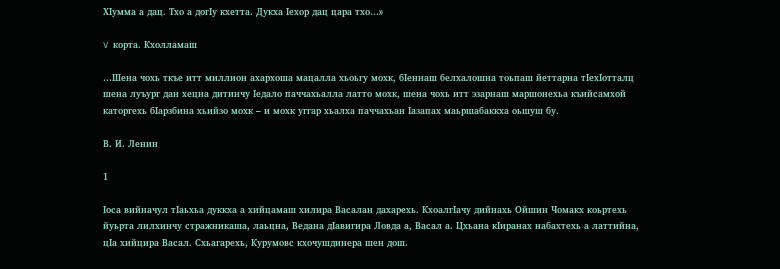ХIумма а дац. Тхо а догIу кхетта. Дукха Iехор дац цара тхо…»

V корта. Кхолламаш

…Шена чохь ткъе итт миллион ахархоша мацалла хьоьгу мохк, бIеннаш белхалошна тоьпаш йеттарна тIехIотталц шена луъург дан хецна дитинчу Iедало паччахьалла латто мохк, шена чохь итт эзарнаш маршонехьа къийсамхой каторгехь бIарзбина хьийзо мохк – и мохк уггар хьалха паччахьан Iазапах маьршабаккха оьшуш бу.

В. И. Ленин

1

Iоса вийначул тIаьхьа дуккха а хийцамаш хилира Васалан дахарехь. КхоалгIачу дийнахь Ойшин Чомакх коьртехь йуьрта лилхинчу стражникаша, лаьцна, Ведана дIавигира Ловда а, Васал а. Цхьана кIиранах набахтехь а латтийна, цIа хийцира Васал. Схьагарехь, Курумовс кхочушдинера шен дош.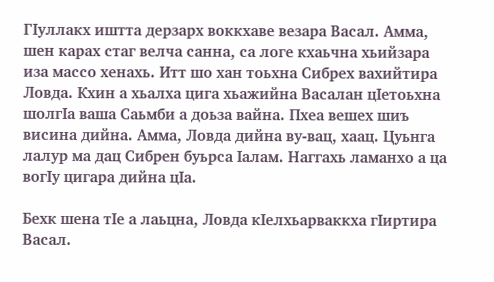ГIуллакх иштта дерзарх воккхаве везара Васал. Амма, шен карах стаг велча санна, са логе кхаьчна хьийзара иза массо хенахь. Итт шо хан тоьхна Сибрех вахийтира Ловда. Кхин а хьалха цига хьажийна Васалан цIетоьхна шолгIа ваша Саьмби а доьза вайна. Пхеа вешех шиъ висина дийна. Амма, Ловда дийна ву-вац, хаац. Цуьнга лалур ма дац Сибрен буьрса Iалам. Наггахь ламанхо а ца вогIу цигара дийна цIа.

Бехк шена тIе а лаьцна, Ловда кIелхьарваккха гIиртира Васал.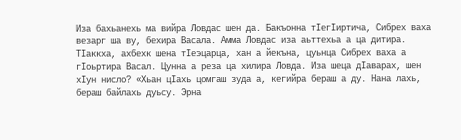Иза бахьанехь ма вийра Ловдас шен да. Бакъонна тIегIиртича, Сибрех ваха везарг ша ву, бехира Васала. Амма Ловдас иза аьттехьа а ца дитира. ТIаккха, ахбехк шена тIеэцарца, хан а йекъна, цуьнца Сибрех ваха а гIоьртира Васал. Цунна а реза ца хилира Ловда. Иза шеца дIаварах, шен хIун нисло? «Хьан цIахь цомгаш зуда а, кегийра бераш а ду. Нана лахь, бераш байлахь дуьсу. Эрна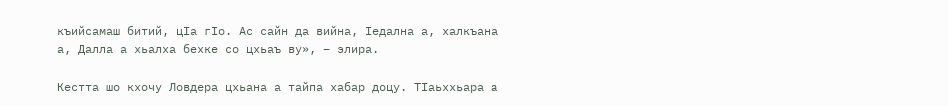къийсамаш битий, цIа гIo. Ас сайн да вийна, Iедална а, халкъана а, Далла а хьалха бехке со цхьаъ ву», – элира.

Кестта шо кхочу Ловдера цхьана а тайпа хабар доцу. ТIаьххьара a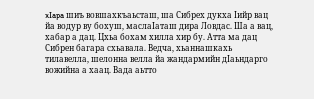xIapa шиъ вовшахкъаьсташ, ша Сибрех дукха Iийр вац йа водур ву бохуш, маслаIаташ дира Ловдас. Ша а вац, хабар а дац. Цхьа бохам хилла хир бу. Атта ма дац Сибрен багара схьавала. Ведча, хьаннашкахь тилавелла, шелонна велла йа жандармийн дIаьндарго вожийна а хаац. Вада аьтто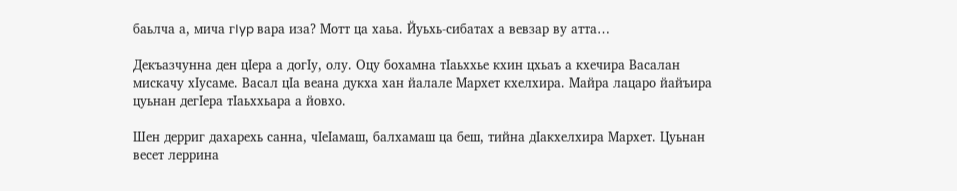баьлча а, мича гIyp вара иза? Мотт ца хаьа. Йуьхь-сибатах а вевзар ву атта…

Декъазчунна ден цIера а догIу, олу. Оцу бохамна тIаьххье кхин цхьаъ а кхечира Васалан мискачу хIусаме. Васал цIа веана дукха хан йалале Мархет кхелхира. Майра лацаро йайъира цуьнан дегIера тIаьххьара а йовхо.

Шен дерриг дахарехь санна, чIеIамаш, балхамаш ца беш, тийна дIакхелхира Мархет. Цуьнан весет леррина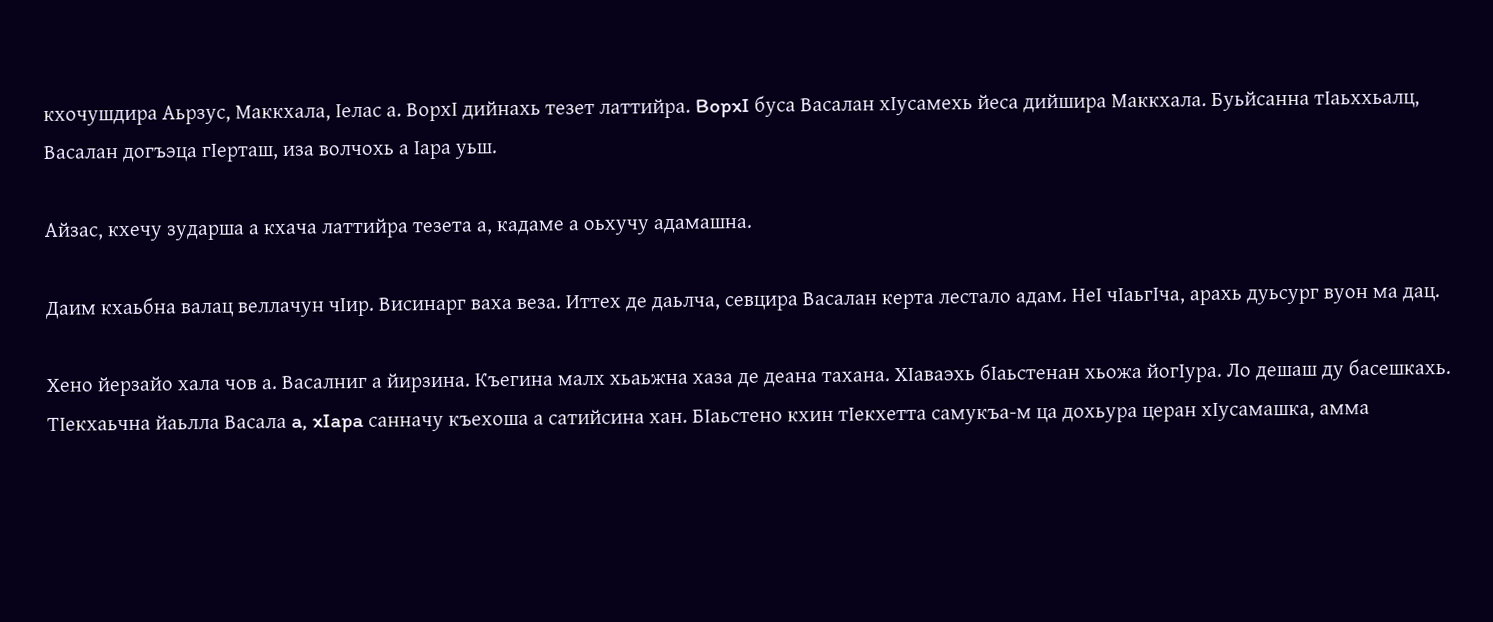кхочушдира Аьрзус, Маккхала, Iелас а. ВорхI дийнахь тезет латтийра. BopxI буса Васалан хIусамехь йеса дийшира Маккхала. Буьйсанна тIаьххьалц, Васалан догъэца гIерташ, иза волчохь а Iара уьш.

Айзас, кхечу зударша а кхача латтийра тезета а, кадаме а оьхучу адамашна.

Даим кхаьбна валац веллачун чIир. Висинарг ваха веза. Иттех де даьлча, севцира Васалан керта лестало адам. НеI чIаьгIча, арахь дуьсург вуон ма дац.

Хено йерзайо хала чов а. Васалниг а йирзина. Къегина малх хьаьжна хаза де деана тахана. ХIаваэхь бIаьстенан хьожа йогIура. Ло дешаш ду басешкахь. ТIекхаьчна йаьлла Васала a, xIapa санначу къехоша а сатийсина хан. БIаьстено кхин тIекхетта самукъа-м ца дохьура церан хIусамашка, амма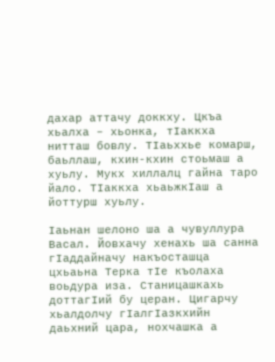дахар аттачу доккху. Цкъа хьалха – хьонка, тIаккха нитташ бовлу. ТIаьххье комарш, баьллаш, кхин-кхин стоьмаш а хуьлу. Мукх хиллалц гайна таро йало. ТIаккха хьаьжкIаш а йоттурш хуьлу.

Iаьнан шелоно ша а чувуллура Васал. Йовхачу хенахь ша санна гIаддайначу накъосташца цхьаьна Терка тIе къолаха воьдура иза. Станицашкахь доттагIий бу церан. Цигарчу хьалдолчу гIалгIазкхийн даьхний цара, нохчашка а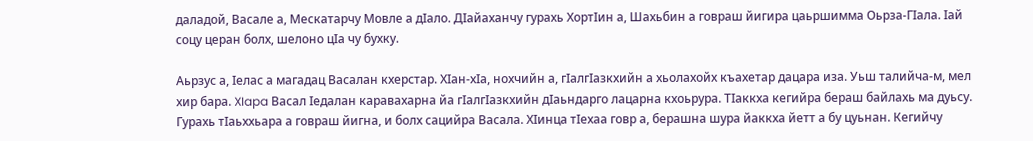даладой, Васале а, Мескатарчу Мовле а дIало. ДIайаханчу гурахь ХортIин а, Шахьбин а говраш йигира цаьршимма Оьрза-ГIала. Iай соцу церан болх, шелоно цIa чу бухку.

Аьрзус а, Iелас а магадац Васалан кхерстар. ХIан-хIа, нохчийн а, гIалгIазкхийн а хьолахойх къахетар дацара иза. Уьш талийча-м, мел хир бара. XIapa Васал Iедалан каравахарна йа гIалгIазкхийн дIаьндарго лацарна кхоьрура. ТIаккха кегийра бераш байлахь ма дуьсу. Гурахь тIаьххьара а говраш йигна, и болх сацийра Васала. ХIинца тIехаа говр а, берашна шура йаккха йетт а бу цуьнан. Кегийчу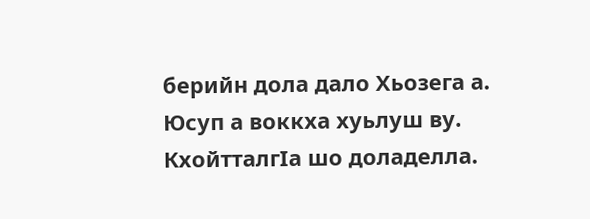берийн дола дало Хьозега а. Юсуп а воккха хуьлуш ву. КхойтталгIа шо доладелла.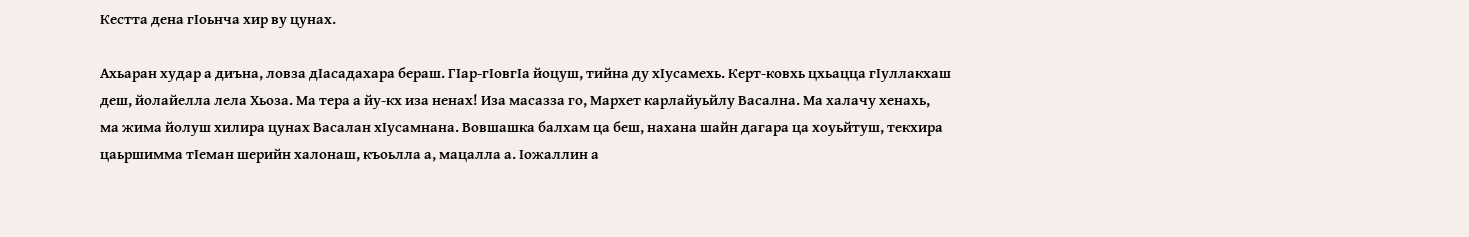Кестта дена гIоьнча хир ву цунах.

Ахьаран худар а диъна, ловза дIасадахара бераш. ГIар-гIовгIа йоцуш, тийна ду хIусамехь. Керт-ковхь цхьацца гIуллакхаш деш, йолайелла лела Хьоза. Ма тера а йу-кх иза ненах! Иза масазза го, Мархет карлайуьйлу Васална. Ма халачу хенахь, ма жима йолуш хилира цунах Васалан хIусамнана. Вовшашка балхам ца беш, нахана шайн дагара ца хоуьйтуш, текхира цаьршимма тIеман шерийн халонаш, къоьлла а, мацалла а. Iожаллин а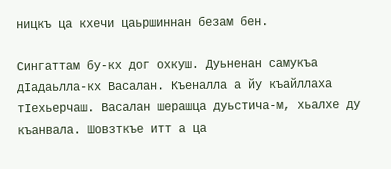ницкъ ца кхечи цаьршиннан безам бен.

Сингаттам бу-кх дог охкуш. Дуьненан самукъа дIадаьлла-кх Васалан. Къеналла а йу къайллаха тIехьерчаш. Васалан шерашца дуьстича-м, хьалхе ду къанвала. Шовзткъе итт а ца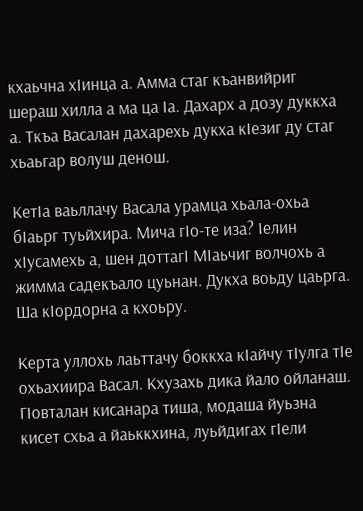кхаьчна хIинца а. Амма стаг къанвийриг шераш хилла а ма ца Iа. Дахарх а дозу дуккха а. Ткъа Васалан дахарехь дукха кIезиг ду стаг хьаьгар волуш денош.

КетIа ваьллачу Васала урамца хьала-охьа бIаьрг туьйхира. Мича гIo-те иза? Iелин хIусамехь а, шен доттагI МIаьчиг волчохь а жимма садекъало цуьнан. Дукха воьду цаьрга. Ша кIордорна а кхоьру.

Керта уллохь лаьттачу боккха кIайчу тIулга тIе охьахиира Васал. Кхузахь дика йало ойланаш. ГIовталан кисанара тиша, модаша йуьзна кисет схьа а йаьккхина, луьйдигах гIели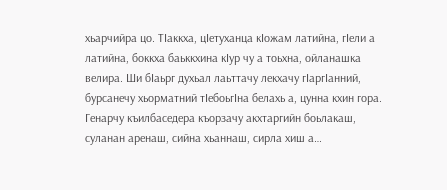хьарчийра цо. ТIаккха, цIетуханца кIожам латийна, гIели а латийна, боккха баьккхина кIур чу а тоьхна, ойланашка велира. Ши бIаьрг духьал лаьттачу лекхачу гIаргIанний, бурсанечу хьорматний тIебоьгIна белахь а, цунна кхин гора. Генарчу къилбаседера къорзачу акхтаргийн боьлакаш, суланан аренаш, сийна хьаннаш, сирла хиш а…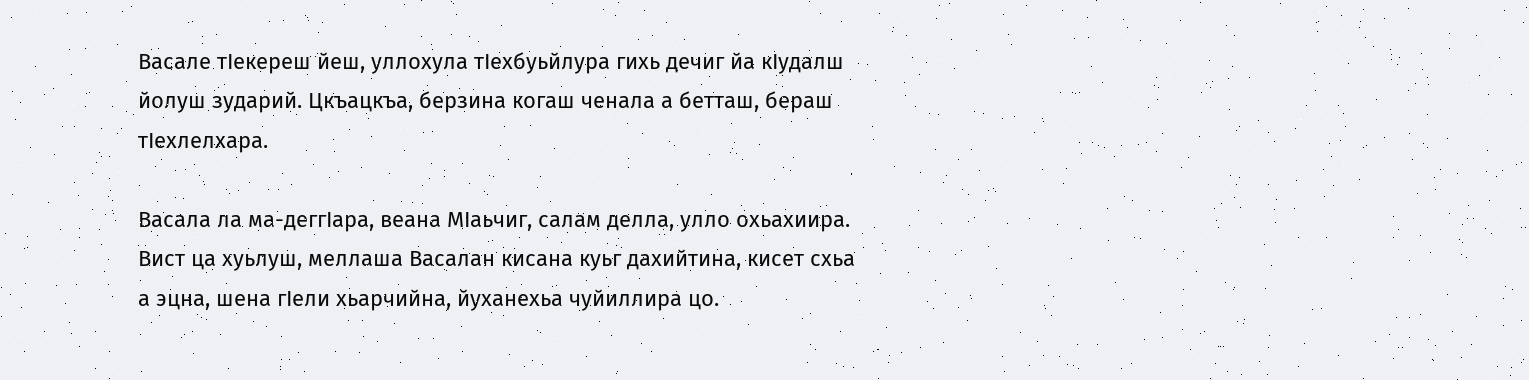Васале тIекереш йеш, уллохула тIехбуьйлура гихь дечиг йа кIудалш йолуш зударий. Цкъацкъа, берзина когаш ченала а бетташ, бераш тIехлелхара.

Васала ла ма-деггIара, веана МIаьчиг, салам делла, улло охьахиира. Вист ца хуьлуш, меллаша Васалан кисана куьг дахийтина, кисет схьа а эцна, шена гIели хьарчийна, йуханехьа чуйиллира цо.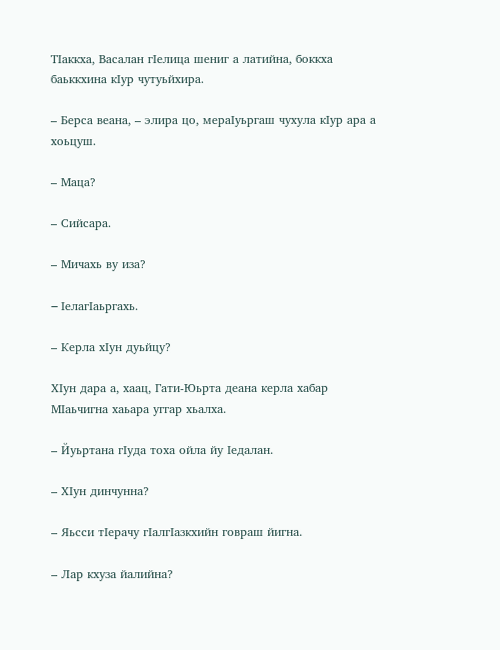ТIаккха, Васалан гIелица шениг а латийна, боккха баьккхина кIур чутуьйхира.

– Берса веана, – элира цо, мераIуьргаш чухула кIур ара а хоьцуш.

– Маца?

– Сийсара.

– Мичахь ву иза?

– IелагIаьргахь.

– Керла хIун дуьйцу?

ХIун дара а, хаац, Гати-Юьрта деана керла хабар МIаьчигна хаьара уггар хьалха.

– Йуьртана гIуда тоха ойла йу Iедалан.

– ХIун динчунна?

– Яьсси тIерачу гIалгIазкхийн говраш йигна.

– Лар кхуза йалийна?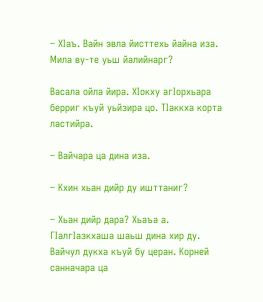– ХIаъ. Вайн эвла йисттехь йайна иза. Мила ву-те уьш йалийнарг?

Васала ойла йира. ХIокху агIорхьара берриг къуй уьйзира цо. ТIаккха корта ластийра.

– Вайчара ца дина иза.

– Кхин хьан дийр ду ишттаниг?

– Хьан дийр дара? Хьаъа а. ГIалгIазкхаша шаьш дина хир ду. Вайчул дукха къуй бу церан. Корней санначара ца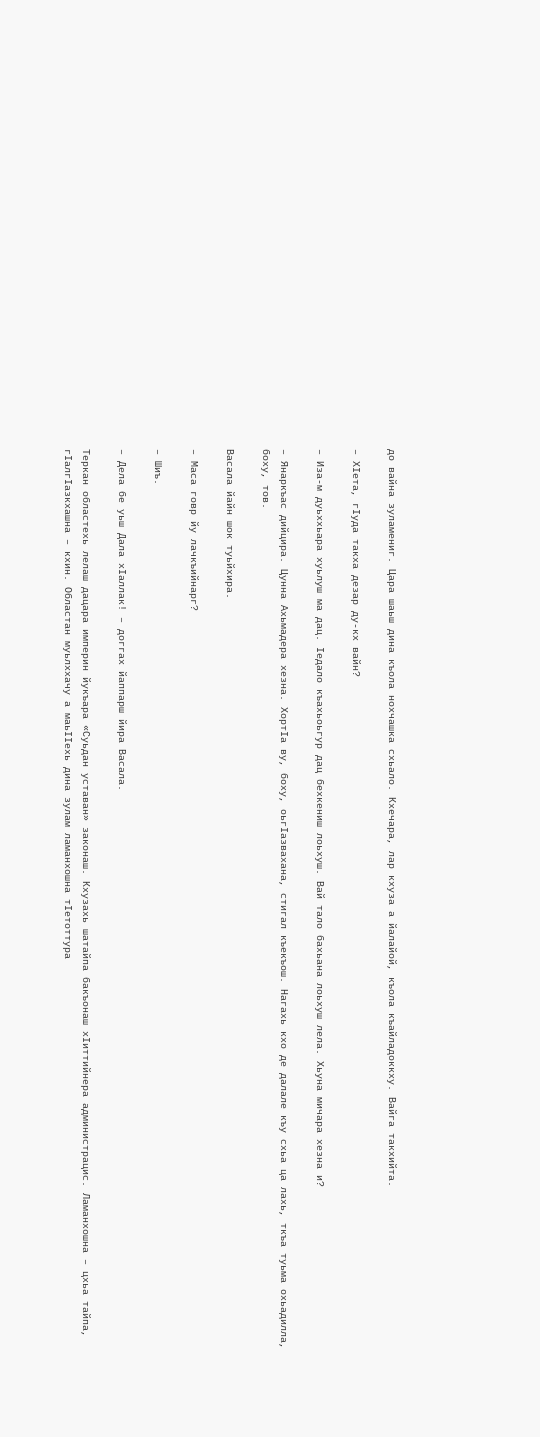до вайна зуламениг. Цара шаьш дина къола нохчашка схьало. Кхечара, лар кхуза а йалайой, къола къайладоккху. Вайга такхийта.

– ХIета, гIуда такха дезар ду-кх вайн?

– Иза-м дуьххьара хуьлуш ма дац. Iедало къахьоьгур дац бехкениш лоьхуш. Вай тало бахьана лоьхуш лела. Хьуна мичара хезна и?

– Янаркъас дийцира. Цунна Ахьмадера хезна. ХортIа ву, боху, оьгIазвахана, стигал къекъош. Нагахь кхо де далале къу схьа ца лахь, ткъа туьма охьадилла, боху, тов.

Васала йайн шок туьйхира.

– Маса говр йу лачкъийнарг?

– Шиъ.

– Дела бе уьш Дала хIаллак! – доггах йаппарш йира Васала.

Теркан областехь лелаш дацара империн йукъара «Суьдан уставан» законаш. Кхузахь шатайпа бакъонаш хIиттийнера администрацис. Ламанхошна – цхьа тайпа, гIалгIазкхашна – кхин. Областан муьлххачу а маьIIехь дина зулам ламанхошна тIетоттура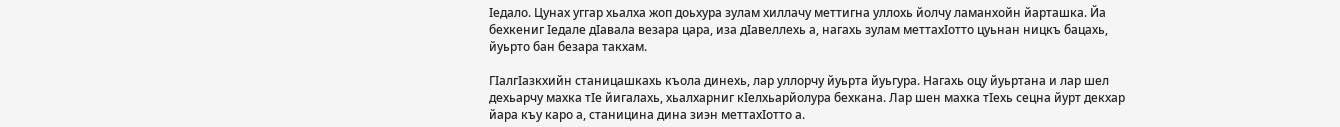Iедало. Цунах уггар хьалха жоп доьхура зулам хиллачу меттигна уллохь йолчу ламанхойн йарташка. Йа бехкениг Iедале дIавала везара цара, иза дIавеллехь а, нагахь зулам меттахIотто цуьнан ницкъ бацахь, йуьрто бан безара такхам.

ГIалгIазкхийн станицашкахь къола динехь, лар уллорчу йуьрта йуьгура. Нагахь оцу йуьртана и лар шел дехьарчу махка тIе йигалахь, хьалхарниг кIелхьарйолура бехкана. Лар шен махка тIехь сецна йурт декхар йара къу каро а, станицина дина зиэн меттахIотто а.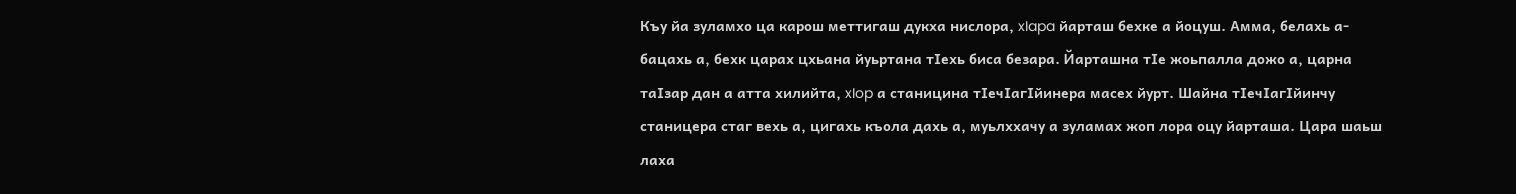Къу йа зуламхо ца карош меттигаш дукха нислора, xIapa йарташ бехке а йоцуш. Амма, белахь а-бацахь а, бехк царах цхьана йуьртана тIехь биса безара. Йарташна тIе жоьпалла дожо а, царна таIзар дан а атта хилийта, xIop а станицина тIечIагIйинера масех йурт. Шайна тIечIагIйинчу станицера стаг вехь а, цигахь къола дахь а, муьлххачу а зуламах жоп лора оцу йарташа. Цара шаьш лаха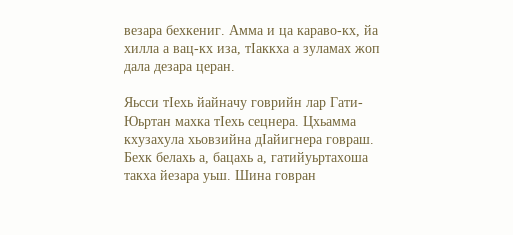везара бехкениг. Амма и ца караво-кх, йа хилла а вац-кх иза, тIаккха а зуламах жоп дала дезара церан.

Яьсси тIехь йайначу говрийн лар Гати-Юьртан махка тIехь сецнера. Цхьамма кхузахула хьовзийна дIайигнера говраш. Бехк белахь а, бацахь а, гатийуьртахоша такха йезара уьш. Шина говран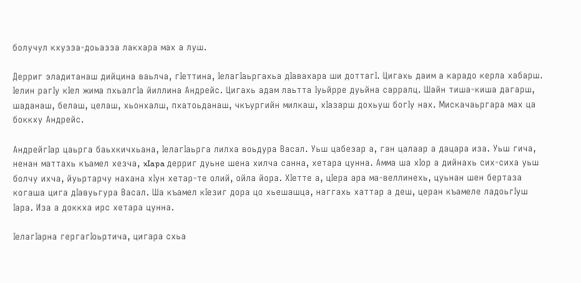болучул кхузза-доьазза лакхара мах а луш.

Дерриг эладитанаш дийцина ваьлча, гIеттина, IелагIаьргахьа дIавахара ши доттагI. Цигахь даим а карадо керла хабарш. Iелин paгIy кIел жима пхьалгIа йиллина Андрейс. Цигахь адам лаьтта Iуьйрре дуьйна сарралц. Шайн тиша-киша дагарш, шаданаш, белаш, целаш, хьонхалш, пхатоьданаш, чкъургийн милкаш, хIазарш дохьуш богIу нах. Мискачаьргара мах ца боккху Андрейс.

АндрейгIар цаьрга баьхкичхьана, IелагIаьрга лилха воьдура Васал. Уьш цабезар а, ган цалаар а дацара иза. Уьш гича, ненан маттахь къамел хезча, xIapa дерриг дуьне шена хилча санна, хетара цунна. Амма ша хIор а дийнахь сих-сиха уьш болчу ихча, йуьртарчу нахана хIун хетар-те олий, ойла йора. ХIетте а, цIера ара ма-веллинехь, цуьнан шен бертаза когаша цига дIавуьгура Васал. Ша къамел кIезиг дора цо хьешашца, наггахь хаттар а деш, церан къамеле ладоьгIуш Iара. Иза а доккха ирс хетара цунна.

IелагIарна гергагIоьртича, цигара схьа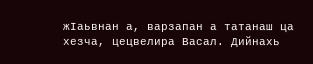жIаьвнан а, варзапан а татанаш ца хезча, цецвелира Васал. Дийнахь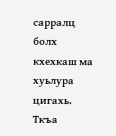сарралц болх кхехкаш ма хуьлура цигахь. Ткъа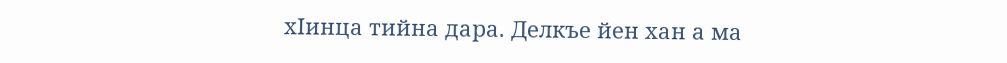хIинца тийна дара. Делкъе йен хан а ма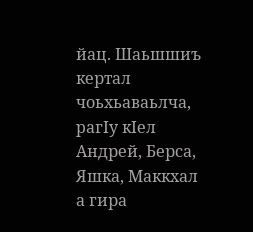йац. Шаьшшиъ кертал чоьхьаваьлча, paгIy кIел Андрей, Берса, Яшка, Маккхал а гира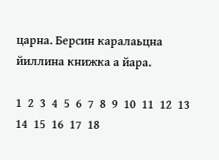царна. Берсин каралаьцна йиллина книжка а йара.

1  2  3  4  5  6  7  8  9  10  11  12  13  14  15  16  17  18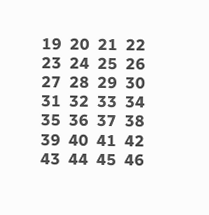19  20  21  22  23  24  25  26  27  28  29  30  31  32  33  34  35  36  37  38  39  40  41  42  43  44  45  46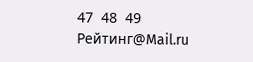47  48  49
Рейтинг@Mail.ru